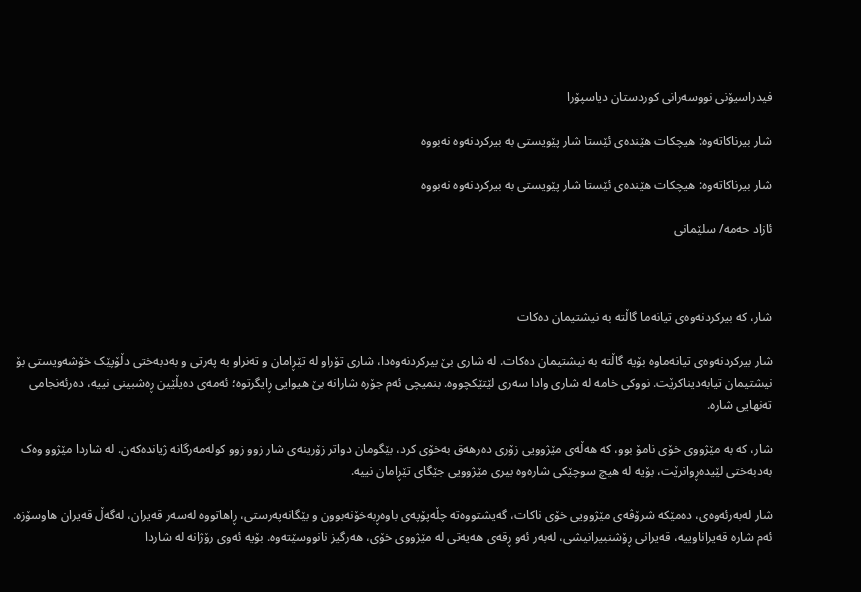فیدراسیۆنی نووسەرانی کوردستان دیاسپۆرا

شار بیرناکاتەوە: هیچکات هێندەی ئێستا شار پێویستی بە بیرکردنەوە نەبووە

شار بیرناکاتەوە: هیچکات هێندەی ئێستا شار پێویستی بە بیرکردنەوە نەبووە

ئازاد حەمە/ سلێمانی



شار، کە بیرکردنەوەی تیانەما گاڵتە بە نیشتیمان دەکات

شار بیرکردنەوەی تیانەماوە بۆیە گاڵتە بە نیشتیمان دەکات. لە شاری بێ بیرکردنەوەدا، شاری تۆراو لە تێڕامان و تەنراو بە پەرتی و بەدبەختی دڵۆپێک خۆشەویستی بۆ نیشتیمان تیابەدیناکرێت. نووکی خامە لە شاری وادا سەری لێتێکچووە. بنمیچی ئەم جۆرە شارانە بێ هیوایی ڕایگرتوە؛ ئەمەی دەیڵێین ڕەشبینی نییە، دەرئەنجامی تەنهایی شارە.

شار، کە بە مێژووی خۆی نامۆ بوو، کە هەڵەی مێژوویی زۆری دەرهەق بەخۆی کرد، بێگومان دواتر زۆرینەی شار زوو زوو کولەمەرگانە ژیاندەکەن. لە شاردا مێژوو وەک بەدبەختی لێیدەڕوانرێت، بۆیە لە هیچ سوچێکی شارەوە بیری مێژوویی جێگای تێڕامان نییە.

شار لەبەرئەوەی، دەمێکە شرۆڤەی مێژوویی خۆی ناکات، گەیشتووەتە چڵەپۆپەی باوەڕبەخۆنەبوون و بێگانەپەرستی، ڕاهاتووە لەسەر قەیران، لەگەڵ قەیران هاوسۆزە. ئەم شارە قەیراناوییە، قەیرانی ڕۆشنبیرانیشی، لەبەر ئەو ڕقەی هەیەتی لە مێژووی خۆی، هەرگیز نانووسێتەوە. بۆیە ئەوی رۆژانە لە شاردا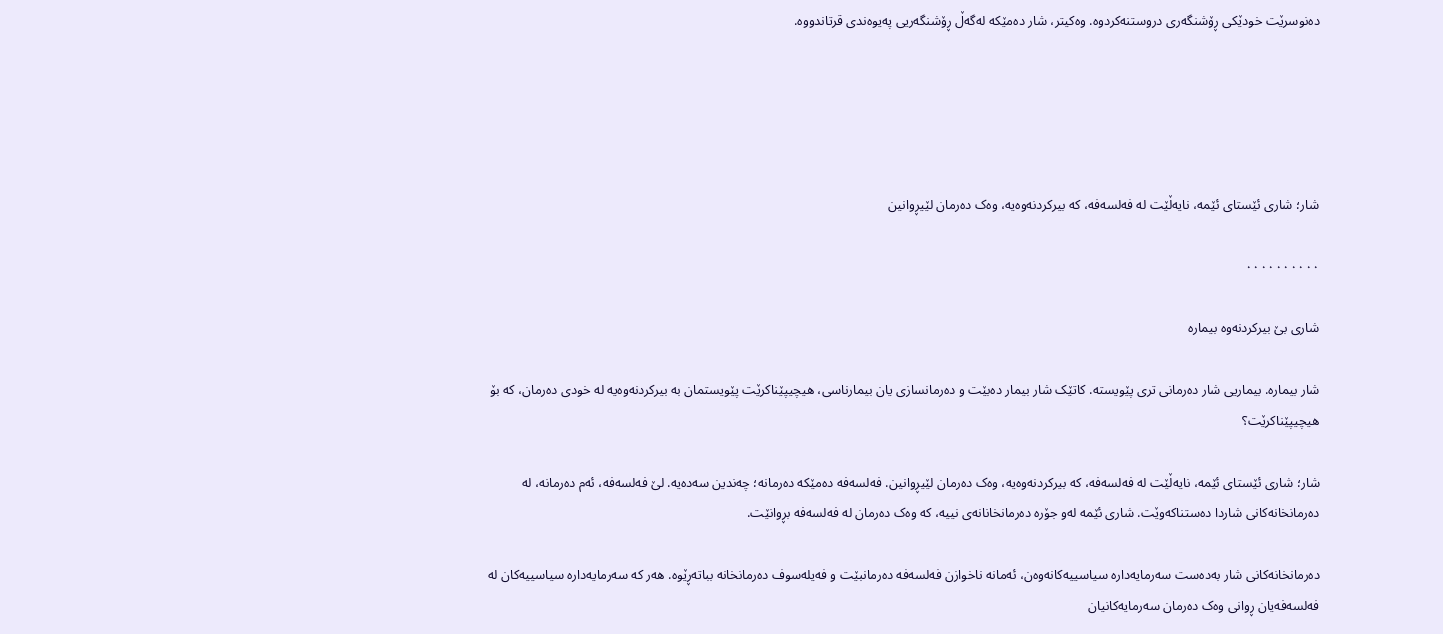دەنوسرێت خودێکی ڕۆشنگەری دروستنەکردوە. وەکیتر، شار دەمێکە لەگەڵ ڕۆشنگەریی پەیوەندی قرتاندووە.





شار؛ شاری ئێستای ئێمە، نایەڵێت لە فەلسەفە، کە بیرکردنەوەیە، وەک دەرمان لێیڕوانین

٠٠٠٠٠٠٠٠٠٠

شاری بێ بیرکردنەوە بیمارە

شار بیمارە. بیماریی شار دەرمانی تری پێویستە. کاتێک شار بیمار دەبێت و دەرمانسازی یان بیمارناسی، هیچیپێناکرێت پێویستمان بە بیرکردنەوەیە لە خودی دەرمان، کە بۆ هیچیپێناکرێت؟

شار؛ شاری ئێستای ئێمە، نایەڵێت لە فەلسەفە، کە بیرکردنەوەیە، وەک دەرمان لێیڕوانین. فەلسەفە دەمێکە دەرمانە؛ چەندین سەدەیە. لێ فەلسەفە، ئەم دەرمانە، لە دەرمانخانەکانی شاردا دەستناکەوێت. شاری ئێمە لەو جۆرە دەرمانخانانەی نییە، کە وەک دەرمان لە فەلسەفە بڕوانێت.

دەرمانخانەکانی شار بەدەست سەرمایەدارە سیاسییەکانەوەن، ئەمانە ناخوازن فەلسەفە دەرمانبێت و فەیلەسوف دەرمانخانە بباتەڕێوە. هەر کە سەرمایەدارە سیاسییەکان لە فەلسەفەیان ڕوانی وەک دەرمان سەرمایەکانیان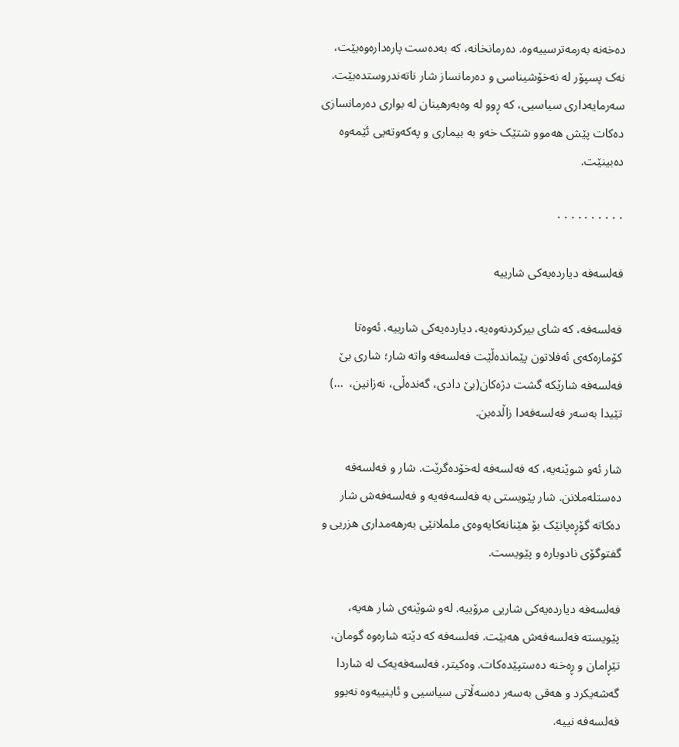دەخەنە بەرمەترسییەوە. دەرمانخانە، کە بەدەست پارەدارەوەبێت، نەک پسپۆر لە نەخۆشیناسی و دەرمانساز شار ناتەندروستدەبێت. سەرمایەداری سیاسیی، کە ڕوو لە وەبەرهینان لە بواری دەرمانسازی دەکات پێش هەموو شتێک خەو بە بیماری و پەکەوتەیی ئێمەوە دەبینێت.

٠٠٠٠٠٠٠٠٠٠

فەلسەفە دیاردەیەکی شارییە

فەلسەفە، کە شای بیرکردنەوەیە، دیاردەیەکی شارییە. ئەوەتا کۆمارەکەی ئەفلاتون پێماندەڵێت فەلسەفە واتە شار؛ شاری بێ فەلسەفە شارێکە گشت دژەکان(بێ دادی، گەندەڵی، نەزانین،  …) تێیدا بەسەر فەلسەفەدا زاڵدەبن.

شار ئەو شوێنەیە، کە فەلسەفە لەخۆدەگرێت. شار و فەلسەفە دەستلەملانن. شار پێویستی بە فەلسەفەیە و فەلسەفەش شار دەکاتە گۆڕەپانێک بۆ هێنانەکایەوەی ململانێی بەرهەمداری هزریی و گفتوگۆی نادوبارە و پێویست.

فەلسەفە دیاردەیەکی شاریی مرۆییە. لەو شوێنەی شار هەیە، پێویستە فەلسەفەش هەبێت. فەلسەفە کە دێتە شارەوە گومان، تێڕامان و ڕەخنە دەستپێدەکات. وەکیتر، فەلسەفەیەک لە شاردا گەشەیکرد و هەقی بەسەر دەسەڵاتی سیاسیی و ئاینییەوە نەبوو فەلسەفە نییە.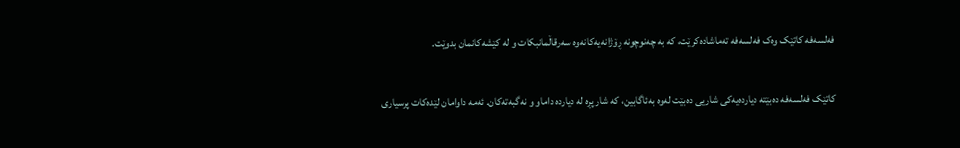فەلسەفە کاتێک وەک فەلسەفە تەماشادەکرێت، کە بە چەنوچونە ڕۆژانەیەکانەوە سەرقاڵمانبکات و لە کێشەکانمان بدوێت.

کاتێک فەلسەفە دەبێتە دیاردەیەکی شاریی دەبێت لەوە بەئاگابین، کە شار پڕە لە دیاردە داماو و نەگبەتەکان. ئەمە داوامان لێدەکات پرسیاری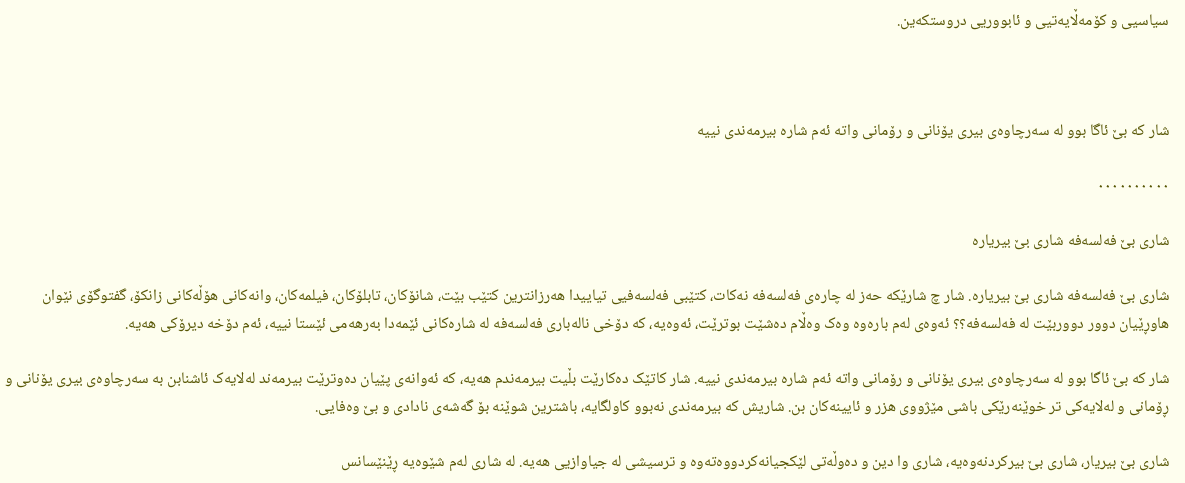سیاسیی و کۆمەڵایەتیی و ئابووریی دروستکەین.



شار کە بێ ئاگا بوو لە سەرچاوەی بیری یۆنانی و رۆمانی واتە ئەم شارە بیرمەندی نییە

٠٠٠٠٠٠٠٠٠٠

شاری بێ فەلسەفە شاری بێ بیریارە

شاری بێ فەلسەفە شاری بێ بیریارە. شار چ شارێکە حەز لە چارەی فەلسەفە نەکات، کتێبی فەلسەفیی تیاییدا هەرزانترین کتێب بێت، شانۆکان، تابلۆکان، فیلمەکان، وانەکانی هۆڵەکانی زانکۆ، گفتوگۆی نێوان هاوڕێیان دوور دووربێت لە فەلسەفە؟؟ ئەوەی لەم بارەوە وەک وەڵام دەشێت بوترێت، ئەوەیە، کە دۆخی نالەباری فەلسەفە لە شارەکانی ئێمەدا بەرهەمی ئێستا نییە، ئەم دۆخە دیرۆکی هەیە.

شار کە بێ ئاگا بوو لە سەرچاوەی بیری یۆنانی و رۆمانی واتە ئەم شارە بیرمەندی نییە. شار کاتێک دەکارێت بڵیت بیرمەندم هەیە، کە ئەوانەی پێیان دەوترێت بیرمەند لەلایەک ئاشنابن بە سەرچاوەی بیری یۆنانی و ڕۆمانی و لەلایەکی تر خوێنەرێکی باشی مێژووی هزر و ئایینەکان بن. شاریش کە بیرمەندی نەبوو کاولگایە، باشترین شوێنە بۆ گەشەی نادادی و بێ وەفایی.

شاری بێ بیریار، شاری بێ بیرکردنەوەیە، شاری وا دین و دەوڵەتی لێکجیانەکردووەتەوە و ترسیشی لە جیاوازیی هەیە. لە شاری لەم شێوەیە ڕێنێسانس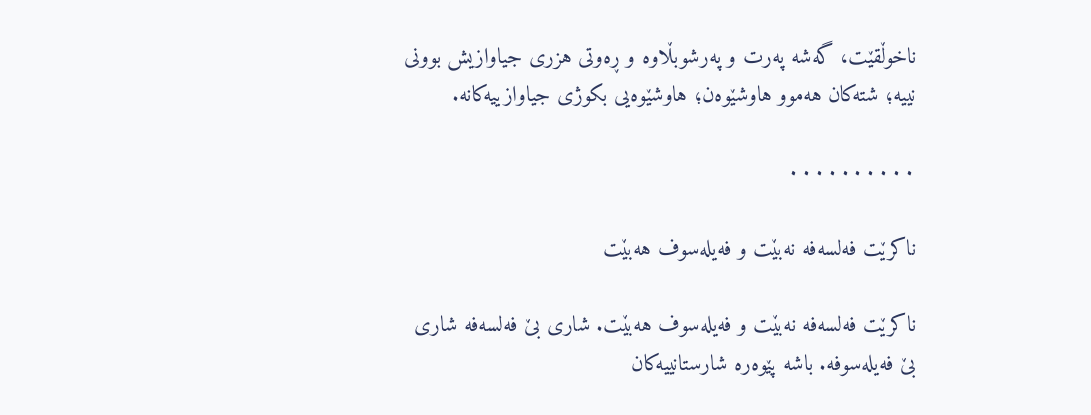ناخوڵقێت، گەشە پەرت و پەرشوبڵاوە و ڕەوتی هزری جیاوازیش بوونی نییە؛ شتەکان هەموو هاوشێوەن؛ هاوشێوەیی بکوژی جیاوازییەکانە.

٠٠٠٠٠٠٠٠٠٠

ناکرێت فەلسەفە نەبێت و فەیلەسوف هەبێت

ناکرێت فەلسەفە نەبێت و فەیلەسوف هەبێت. شاری بێ فەلسەفە شاری بێ فەیلەسوفە. باشە پێوەرە شارستانییەکان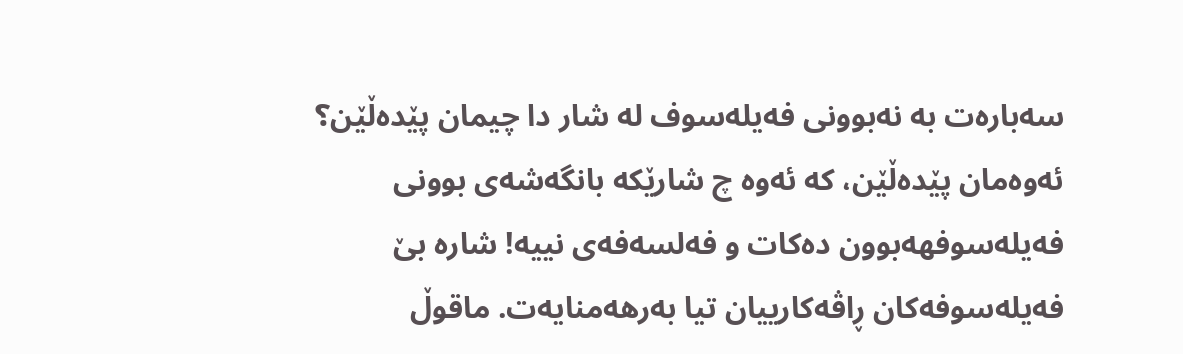سەبارەت بە نەبوونی فەیلەسوف لە شار دا چیمان پێدەڵێن؟ ئەوەمان پێدەڵێن، کە ئەوە چ شارێکە بانگەشەی بوونی فەیلەسوفهەبوون دەکات و فەلسەفەی نییە! شارە بێ فەیلەسوفەکان ڕاڤەکارییان تیا بەرهەمنایەت. ماقوڵ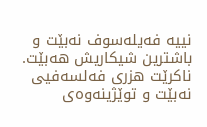نییە فەیلەسوف نەبێت و باشترین شیکاریش هەبێت. ناکرێت هزری فەلسەفیی نەبێت و توێژینەوەی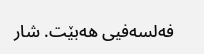فەلسەفیی هەبێت. شار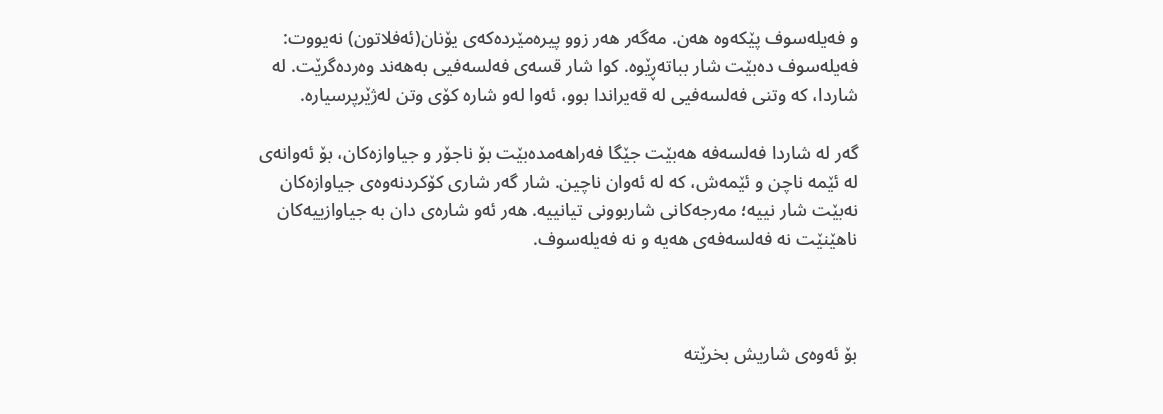و فەیلەسوف پێکەوە هەن. مەگەر هەر زوو پیرەمێردەکەی یۆنان(ئەفلاتون) نەیووت: فەیلەسوف دەبێت شار بباتەڕێوە. کوا شار قسەی فەلسەفیی بەهەند وەردەگرێت. لە شاردا، کە وتنی فەلسەفیی لە قەیراندا بوو، ئەوا لەو شارە کۆی وتن لەژێرپرسیارە.

گەر لە شاردا فەلسەفە هەبێت جێگا فەراهەمدەبێت بۆ ناجۆر و جیاوازەکان، بۆ ئەوانەی لە ئێمە ناچن و ئێمەش، کە لە ئەوان ناچین. شار گەر شاری کۆکردنەوەی جیاوازەکان نەبێت شار نییە؛ مەرجەکانی شاربوونی تیانییە. هەر ئەو شارەی دان بە جیاوازییەکان ناهێنێت نە فەلسەفەی هەیە و نە فەیلەسوف.



بۆ ئەوەی شاریش بخرێتە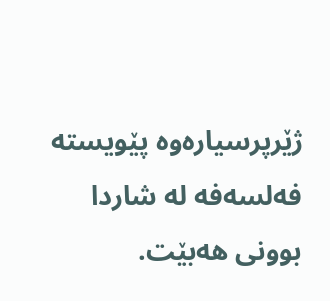ژێرپرسیارەوە پێویستە فەلسەفە لە شاردا بوونی هەبێت.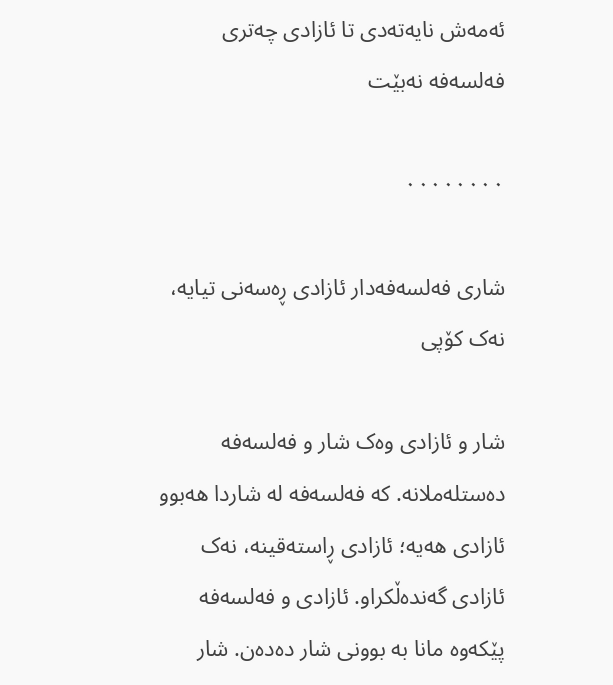ئەمەش نایەتەدی تا ئازادی چەتری فەلسەفە نەبێت

٠٠٠٠٠٠٠٠

شاری فەلسەفەدار ئازادی ڕەسەنی تیایە، نەک کۆپی

شار و ئازادی وەک شار و فەلسەفە دەستلەملانە. کە فەلسەفە لە شاردا هەبوو ئازادی هەیە؛ ئازادی ڕاستەقینە، نەک ئازادی گەندەڵکراو. ئازادی و فەلسەفە پێکەوە مانا بە بوونی شار دەدەن. شار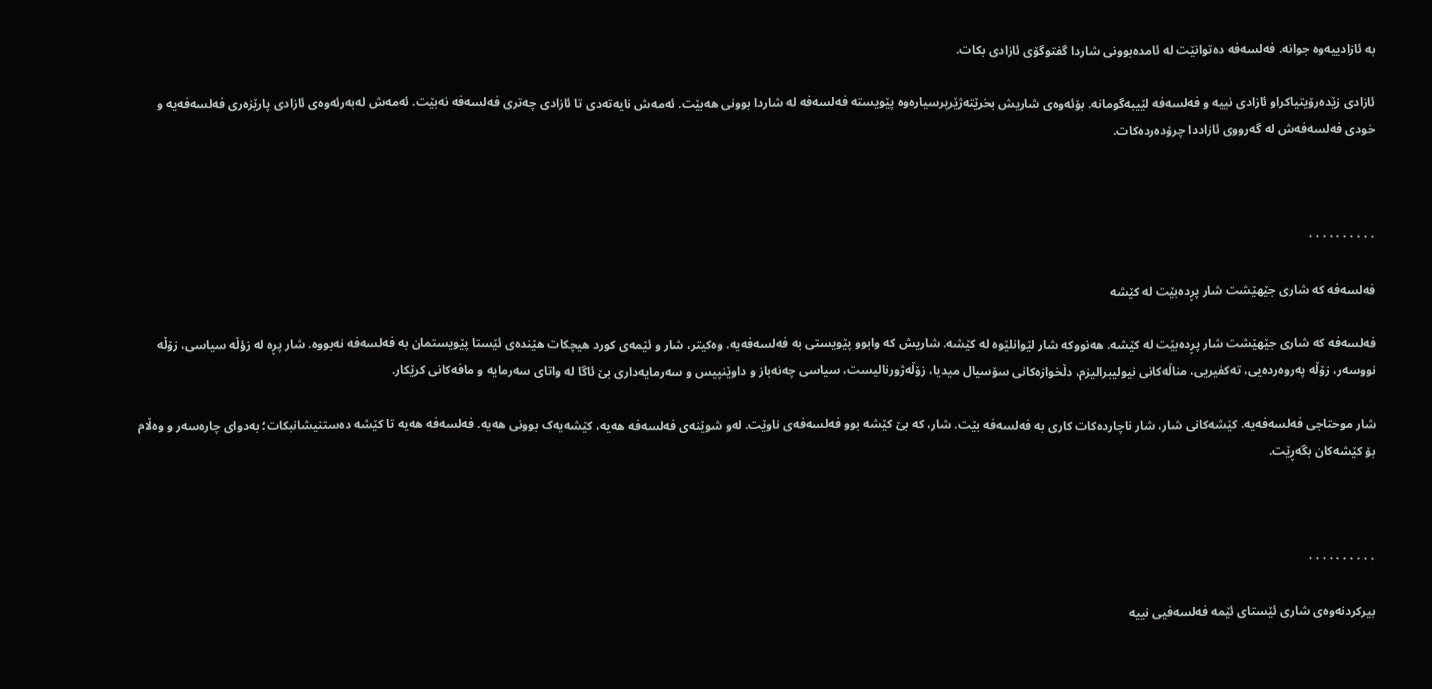بە ئازادییەوە جوانە. فەلسەفە دەتوانێت لە ئامدەبوونی شاردا گفتوگۆی ئازادی بکات.

ئازادی زێدەرۆیتیاکراو ئازادی نییە و فەلسەفە لێیبەگومانە. بۆئەوەی شاریش بخرێتەژێرپرسیارەوە پێویستە فەلسەفە لە شاردا بوونی هەبێت. ئەمەش نایەتەدی تا ئازادی چەتری فەلسەفە نەبێت. ئەمەش لەبەرئەوەی ئازادی پارێزەری فەلسەفەیە و خودی فەلسەفەش لە گەرووی ئازاددا چرۆدەردەکات.



٠٠٠٠٠٠٠٠٠٠

فەلسەفە کە شاری جێهێشت شار پڕدەبێت لە کێشە

فەلسەفە کە شاری جێهێشت شار پڕدەبێت لە کێشە. هەنووکە شار لێوانلێوە لە کێشە. شاریش کە وابوو پێویستی بە فەلسەفەیە. وەکیتر، شار و ئێمەی کورد هیچکات هێندەی ئێستا پێویستمان بە فەلسەفە نەبووە. شار پڕە لە زؤڵە سیاسی، زۆڵە نووسەر، زۆڵە پەروەردەیی، تەکفیریی، مناڵەکانی نیولیبرالیزم، دڵخوازەکانی سۆسیال میدیا، زۆڵەژورنالیست، سیاسی چەنەباز و داوێنپیس و سەرمایەداری بێ ئاگا لە واتای سەرمایە و مافەکانی کرێکار.

شار موحتاجی فەلسەفەیە. کێشەکانی شار، شار ناچاردەکات کاری بە فەلسەفە بێت. شار، کە بێ کێشە بوو فەلسەفەی ناوێت. لەو شوێنەی فەلسەفە هەیە، کێشەیەک بوونی هەیە. فەلسەفە هەیە تا کێشە دەستنیشانبکات؛ بەدوای چارەسەر و وەڵام بۆ کێشەکان بگەڕێت.



٠٠٠٠٠٠٠٠٠٠

بیرکردنەوەی شاری ئێستای ئێمە فەلسەفیی نییە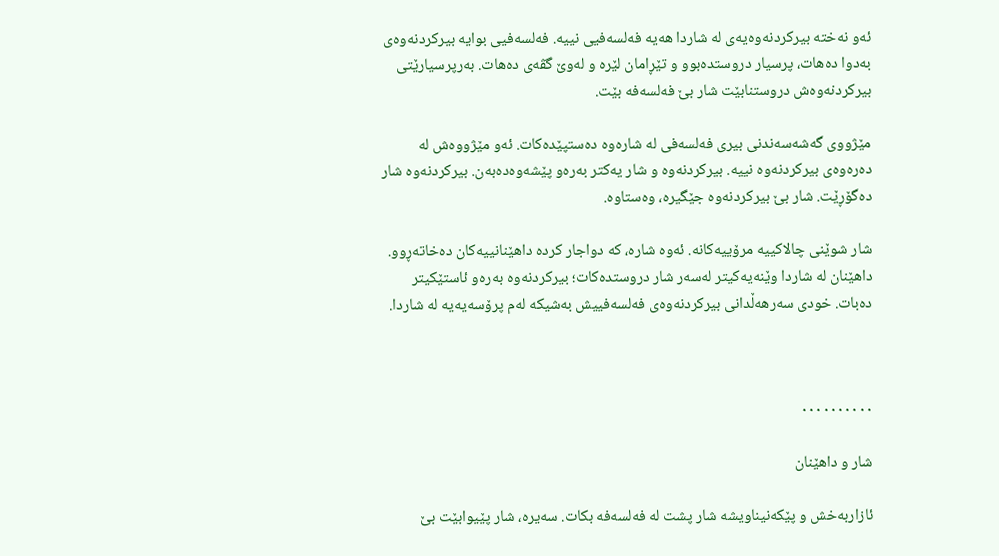ئەو نەختە بیرکردنەوەیەی لە شاردا هەیە فەلسەفیی نییە. فەلسەفیی بوایە بیرکردنەوەی بەدوا دەهات، پرسیار دروستدەبوو و تێڕامان لێرە و لەوێ گڤەی دەهات. بەرپرسیارێتی بیرکردنەوەش دروستنابێت شار بێ فەلسەفە بێت.

مێژووی گەشەسەندنی بیری فەلسەفی لە شارەوە دەستپێدەکات. ئەو مێژووەش لە دەرەوەی بیرکردنەوە نییە. بیرکردنەوە و شار یەکتر بەرەو پێشەوەدەبەن. بیرکردنەوە شار دەگۆڕێت. شار بێ بیرکردنەوە جێگیرە، وەستاوە.

شار شوێنی چالاکییە مرۆییەکانە. ئەوە شارە، کە دواجار کردە داهێنانییەکان دەخاتەڕوو. داهێنان لە شاردا وێنەیەکیتر لەسەر شار دروستدەکات؛ بیرکردنەوە بەرەو ئاستێکیتر دەبات. خودی سەرهەڵدانی بیرکردنەوەی فەلسەفییش بەشیکە لەم پرۆسەیەیە لە شاردا.



٠٠٠٠٠٠٠٠٠٠

شار و داهێنان

ئازاربەخش و پێکەنیناویشە شار پشت لە فەلسەفە بکات. سەیرە، شار پێیوابێت بێ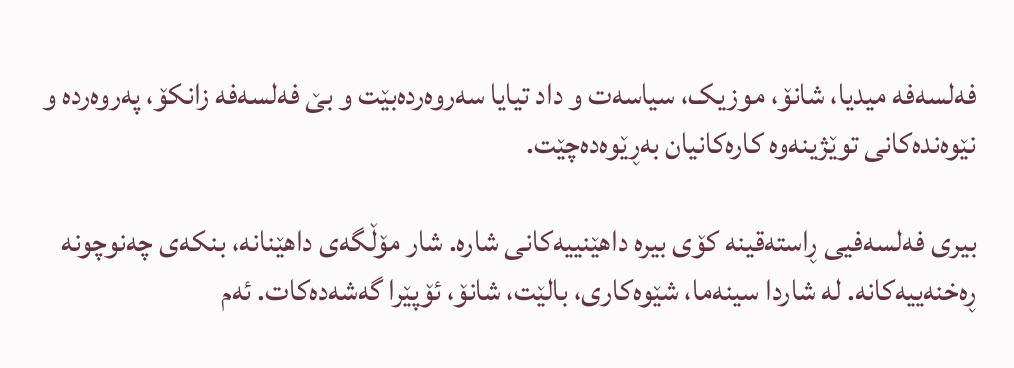فەلسەفە میدیا، شانۆ، موزیک، سیاسەت و داد تیایا سەروەردەبێت و بێ فەلسەفە زانکۆ، پەروەردە و نێوەندەکانی توێژینەوە کارەکانیان بەڕێوەدەچێت.

بیری فەلسەفیی ڕاستەقینە کۆی بیرە داهێنییەکانی شارە. شار مۆڵگەی داهێنانە، بنکەی چەنوچونە ڕەخنەییەکانە. لە شاردا سینەما، شێوەکاری، بالێت، شانۆ، ئۆپێرا گەشەدەکات. ئەم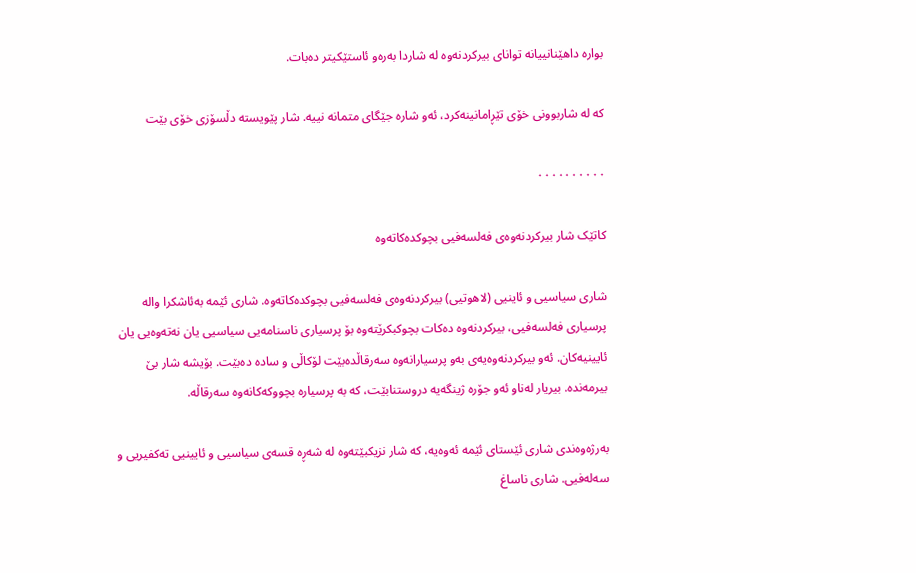بوارە داهێنانییانە توانای بیرکردنەوە لە شاردا بەرەو ئاستێکیتر دەبات.

کە لە شاربوونی خۆی تێڕامانینەکرد، ئەو شارە جێگای متمانە نییە. شار پێویستە دڵسۆزی خۆی بێت

٠٠٠٠٠٠٠٠٠٠

کاتێک شار بیرکردنەوەی فەلسەفیی بچوکدەکاتەوە

شاری سیاسیی و ئاینیی (لاهوتیی) بیرکردنەوەی فەلسەفیی بچوکدەکاتەوە. شاری ئێمە بەئاشکرا والە پرسیاری فەلسەفیی، بیرکردنەوە دەکات بچوکبکرێتەوە بۆ پرسیاری ناسنامەیی سیاسیی یان نەتەوەیی یان ئایینیەکان. ئەو بیرکردنەوەیەی بەو پرسیارانەوە سەرقاڵدەبێت لۆکاڵی و سادە دەبێت. بۆیشە شار بێ بیرمەندە. بیریار لەناو ئەو جۆرە ژینگەیە دروستنابێت، کە بە پرسیارە بچووکەکانەوە سەرقاڵە.

بەرژەوەندی شاری ئێستای ئێمە ئەوەیە، کە شار نزیکبێتەوە لە شەڕە قسەی سیاسیی و ئایینیی تەکفیریی و سەلەفیی. شاری ناساغ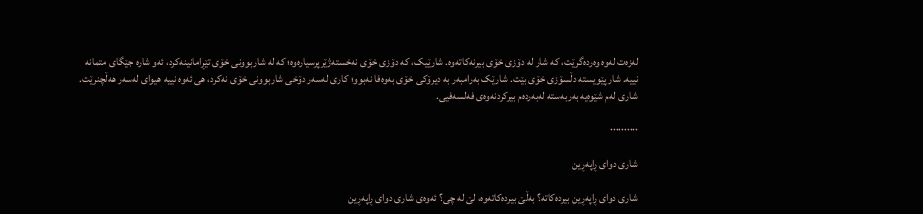لەزەت لەوە وەردەگرێت، کە شار لە دۆزی خۆی بیرنەکاتەوە. شارێیک، کە دۆزی خۆی نەخستەژێرپرسیارەوە؛ کە لە شاربوونی خۆی تێڕامانینەکرد، ئەو شارە جێگای متمانە نییە. شار پێویستە دڵسۆزی خۆی بێت. شارێک بەرامبەر بە دیرۆکی خۆی بەوەفا نەبوو؛ کاری لەسەر دۆخی شاربوونی خۆی نەکرد، هی ئەوە نییە هیوای لەسەر هەڵچنرێت.  شاری لەم شێوەیە بەربەستە لەبەردەم بیرکردنەوەی فەلسەفیی.

٠٠٠٠٠٠٠٠٠٠

شاری دوای ڕاپەڕین

شاری دوای ڕاپەڕین بیردەکاتە؟ بەڵێ بیردەکاتەوە، لێ لە چی؟ ئەوەی شاری دوای ڕاپەڕین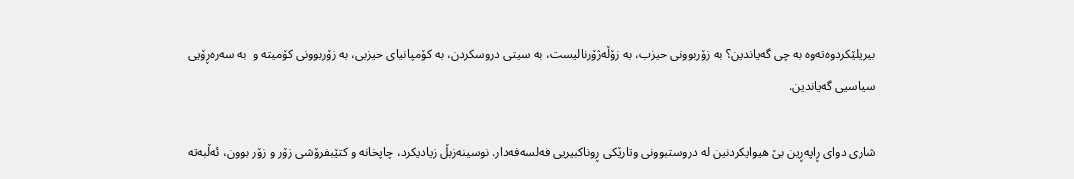بیریلێکردوەتەوە بە چی گەیاندین؟ بە زۆربوونی حیزب، بە زۆڵەژۆرنالیست، بە سیتی دروسکردن، بە کۆمپانیای حیزبی، بە زۆربوونی کۆمیتە و  بە سەرەڕۆیی سیاسیی گەیاندین.

شاری دوای ڕاپەڕین بێ هیوایکردنین لە دروستبوونی وتارێکی ڕوناکبیریی فەلسەفەدار. نوسینەزبڵ زیادیکرد، چاپخانە و کتێبفرۆشی زۆر و زۆر بوون، ئەڵبەتە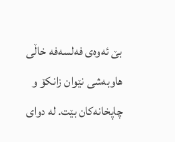بێ ئەوەی فەلسەفە خاڵی هاوبەشی نێوان زانکۆ و چاپخانەکان بێت. لە دوای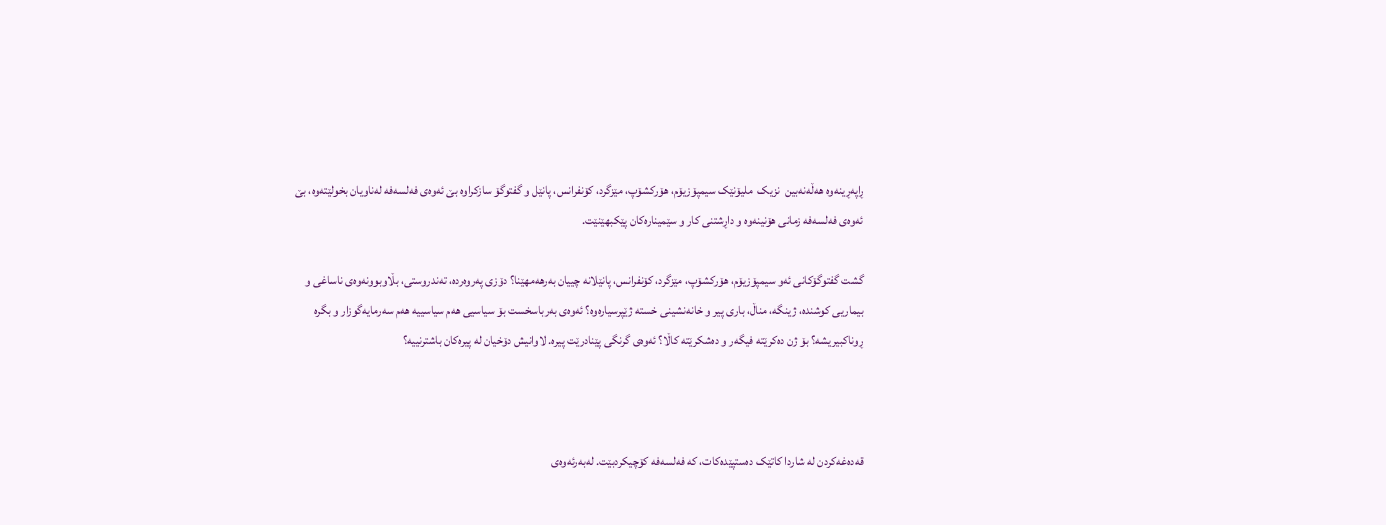ڕاپەڕینەوە هەڵەنەبین  نزیک  ملیۆنێک سیمپۆزیۆم، هۆرکشۆپ، مێزگرد، کۆنفرانس، پانێل و گفتوگۆ سازکراوە بێ ئەوەی فەلسەفە لەناویان بخولێتەوە، بێ ئەوەی فەلسەفە زمانی هۆنینەوە و داڕشتنی کار و سێمینارەکان پێکبهێنێت.

گشت گفتوگۆکانی ئەو سیمپۆزیۆم، هۆرکشۆپ، مێزگرد، کۆنفرانس، پانێلانە چییان بەرهەمهێنا؟ دۆزی پەروەردە، تەندروستی، بڵاوبوونەوەی ناساغی و بیماریی کوشندە، ژینگە، مناڵ، باری پیر و خانەنشینی خستە ژێپرسیارەوە؟ ئەوەی بەرباسخست بۆ سیاسیی هەم سیاسییە هەم سەرمایەگوزار و بگرە ڕوناکبیریشە؟ بۆ ژن دەکرێتە فیگەر و دەشکرێتە کاڵا؟ ئەوەی گرنگی پێنادرێت پیرە. لاوانیش دۆخیان لە پیرەکان باشترنییە؟



قەدەغەکردن لە شاردا کاتێک دەستپێدەکات، کە فەلسەفە کۆچیکردبێت. لەبەرئەوەی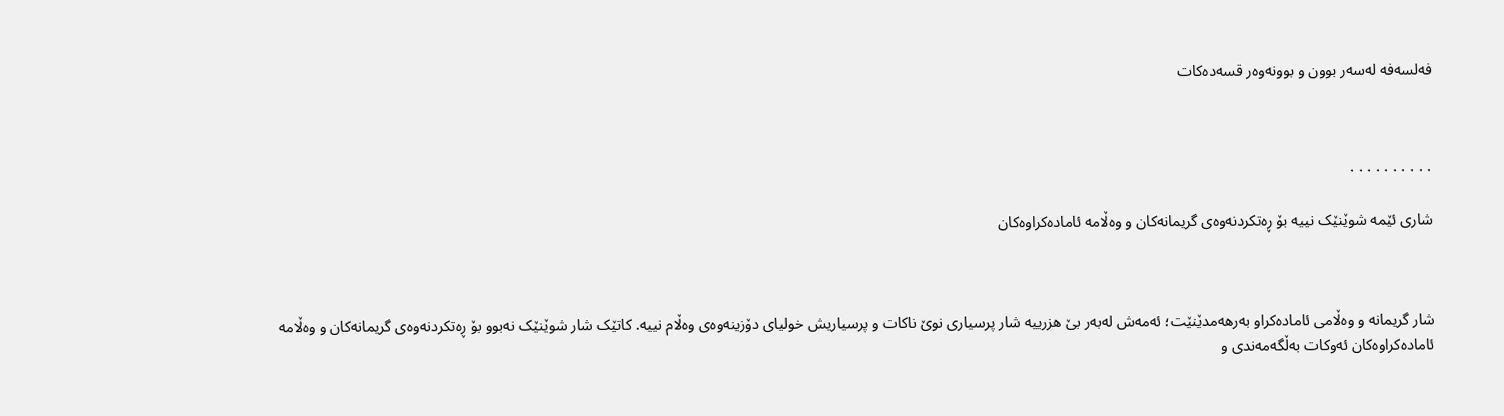فەلسەفە لەسەر بوون و بوونەوەر قسەدەکات



٠٠٠٠٠٠٠٠٠٠

شاری ئێمە شوێنێک نییە بۆ ڕەتکردنەوەی گریمانەکان و وەڵامە ئامادەکراوەکان



شار گریمانە و وەڵامی ئامادەکراو بەرهەمدێنێت؛ ئەمەش لەبەر بێ هزرییە شار پرسیاری نوێ ناکات و پرسیاریش خولیای دۆزینەوەی وەڵام نییە. کاتێک شار شوێنێک نەبوو بۆ ڕەتکردنەوەی گریمانەکان و وەڵامە ئامادەکراوەکان ئەوکات بەڵگەمەندی و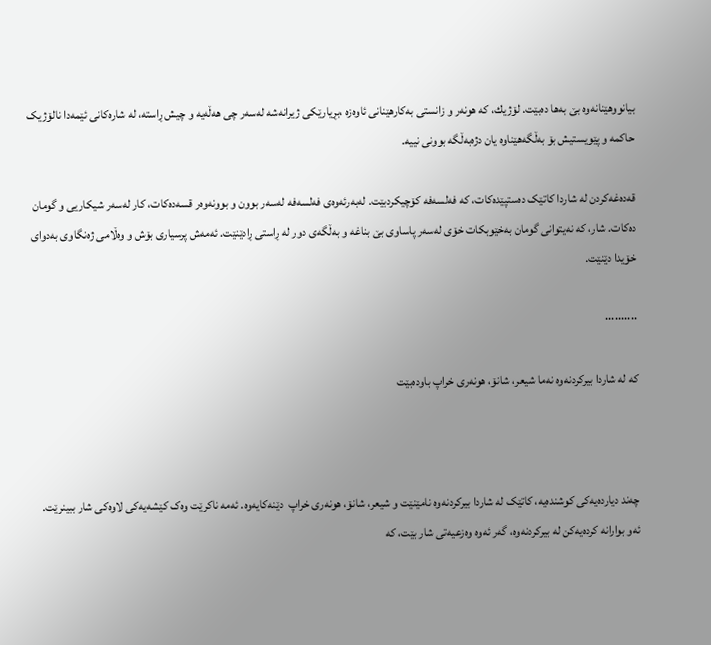بیانووهێنانەوە بێ بەها دەبێت. لۆژیك، کە هونەر و زانستی بەكارهێنانی ئاوەزە ،بڕیارێکی ژیرانەشە لەسەر چی هەڵەیە و چیش ڕاستە، لە شارەکانی ئێمەدا نالۆژیک حاکمە و پێویستیش بۆ بەڵگەهێناوە یان دژەبەڵگە بوونی نییە.

قەدەغەکردن لە شاردا کاتێک دەستپێدەکات، کە فەلسەفە کۆچیکردبێت. لەبەرئەوەی فەلسەفە لەسەر بوون و بوونەوەر قسەدەکات، کار لەسەر شیکاریی و گومان دەکات. شار، کە نەیتوانی گومان بەخێوبکات خۆی لەسەر پاساوی بێ بناغە و بەڵگەی دور لە ڕاستی ڕادێنێت. ئەمەش پرسیاری بۆش و وەڵامی ژەنگاوی بەدوای خۆیدا دێنێت.

٠٠٠٠٠٠٠٠٠٠

کە لە شاردا بیرکردنەوە نەما شیعر، شانۆ، هونەری خراپ باودەبێت



چەند دیاردەیەکی کوشندەیە، کاتێک لە شاردا بیرکردنەوە نامێنێت و شیعر، شانۆ، هونەری خراپ  دێنەکایەوە. ئەمە ناکرێت وەک کێشەیەکی لاوەکی شار ببینرێت. ئەو بوارانە کردەیەکن لە بیرکردنەوە، گەر ئەوە وەزعیەتی شار بێت، کە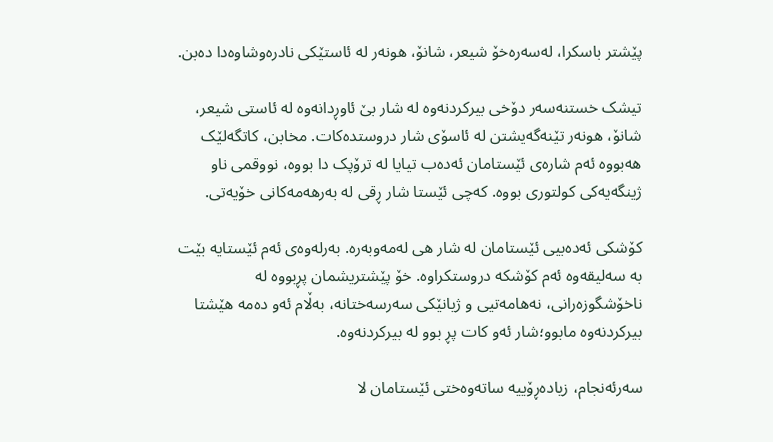پێشتر باسکرا، لەسەرەخۆ شیعر، شانۆ، هونەر لە ئاستێکی نادرەوشاوەدا دەبن.

تیشک خستنەسەر دۆخی بیرکردنەوە لە شار بێ ئاوڕدانەوە لە ئاستی شیعر، شانۆ، هونەر تێنەگەیشتن لە ئاسۆی شار دروستدەکات. مخابن، کاتگەلێک هەبووە ئەم شارەی ئێستامان ئەدەب تیایا لە ترۆپک دا بووە، نووقمی ناو ژینگەیەکی کولتوری بووە. کەچی ئێستا شار ڕقی لە بەرهەمەکانی خۆیەتی.

کۆشکی ئەدەبیی ئێستامان لە شار هی لەمەوبەرە. بەرلەوەی ئەم ئێستایە بێت بە سەلیقەوە ئەم کۆشکە دروستکراوە. خۆ پێشتریشمان پڕبووە لە ناخۆشگوزەرانی، نەهامەتیی و ژیانێکی سەرسەختانە، بەڵام ئەو دەمە هێشتا بیرکردنەوە مابوو؛شار ئەو کات پڕ بوو لە بیرکردنەوە.

سەرئەنجام، زیادەڕۆییە ساتەوەختی ئێستامان لا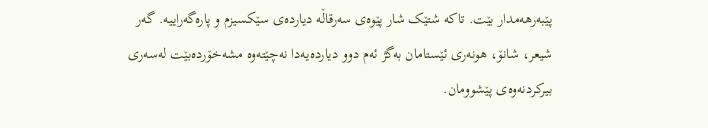پێبەرهەمدار بێت. تاکە شتێک شار پێوەی سەرقاڵە دیاردەی سێکسیزم و پارەگەراییە. گەر شیعر، شانۆ، هونەری ئێستامان بەگژ ئەم دوو دیاردەیەدا نەچێتەوە مشەخۆردەبێت لەسەری بیرکردنەوەی پێشوومان.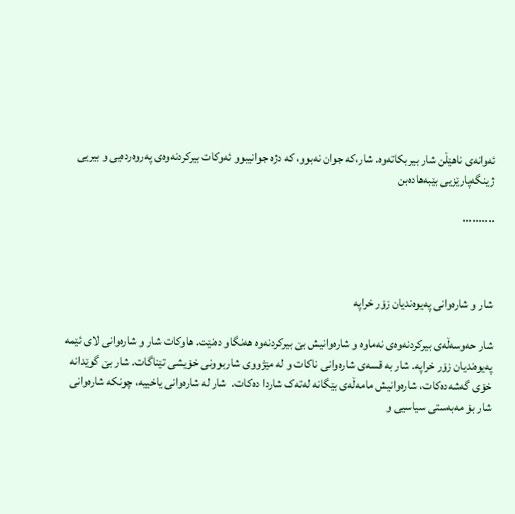ئەوانەی ناهێڵن شار بیربکاتەوە. شار،کە جوان نەبوو، کە دژە جوانیبوو ئەوکات بیرکردنەوەی پەروەردەیی و بیریی ژینگەپارێزیی بێبەهادەبن

٠٠٠٠٠٠٠٠٠٠



شار و شارەوانی پەیوەندیان زۆر خراپە

شار حەوسەڵەی بیرکردنەوەی نەماوە و شارەوانیش بێ بیرکردنەوە هەنگاو دەنێت. هاوکات شار و شارەوانی لای ئێمە پەیوەندیان زۆر خراپە. شار بە قسەی شارەوانی ناکات و لە مێژووی شاربوونی خۆیشی تێناگات. شار بێ گوێدانە خۆی گەشەدەکات، شارەوانیش مامەڵەی بێگانە لەتەک شاردا دەکات.  شار لە شارەوانی یاخییە، چونکە شارەوانی شار بۆ مەبەستی سیاسیی و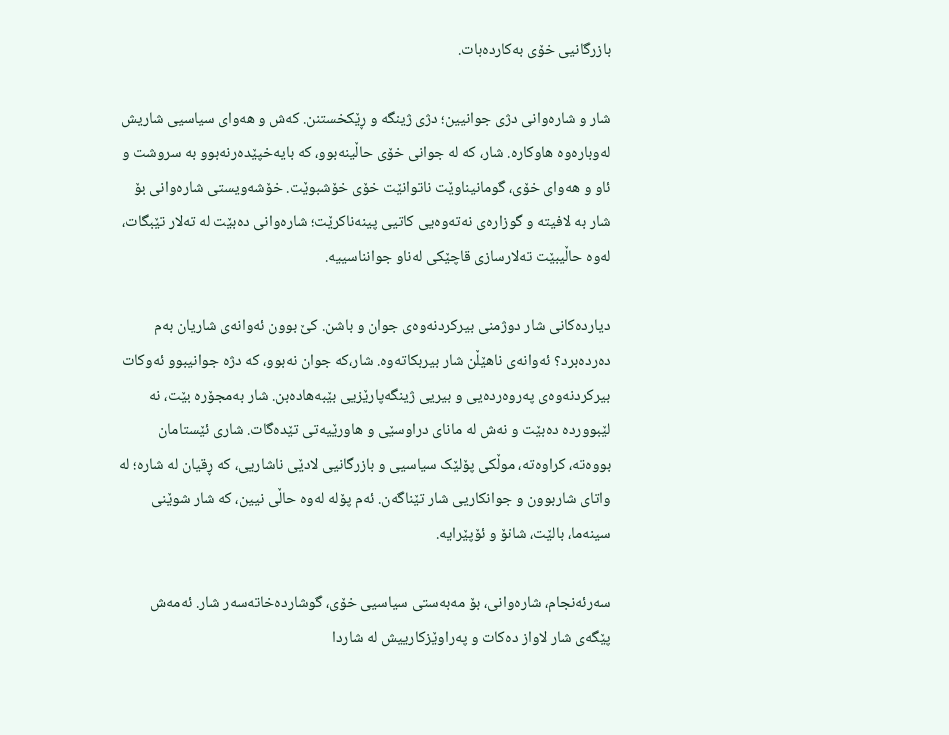بازرگانیی خۆی بەکاردەبات.

شار و شارەوانی دژی جوانیین؛ دژی ژینگە و ڕێکخستنن. کەش و هەوای سیاسیی شاریش لەوبارەوە هاوکارە. شار، کە لە جوانی خۆی حاڵینەبوو، کە بایەخپێدەرنەبوو بە سروشت و ئاو و هەوای خۆی، گومانیناوێت ناتوانێت خۆی خۆشبوێت. خۆشەویستی شارەوانی بۆ شار بە لافیتە و گوزارەی نەتەوەیی کاتیی پینەناکرێت؛ شارەوانی دەبێت لە تەلار تێبگات، لەوە حاڵیبێت تەلارسازی قاچێکی لەناو جوانناسییە.

دیاردەکانی شار دوژمنی بیرکردنەوەی جوان و باشن. کێ بوون ئەوانەی شاریان بەم دەردەبرد؟ ئەوانەی ناهێڵن شار بیربکاتەوە. شار،کە جوان نەبوو، کە دژە جوانیبوو ئەوکات بیرکردنەوەی پەروەردەیی و بیریی ژینگەپارێزیی بێبەهادەبن. شار بەمجۆرە بێت، نە لێبووردە دەبێت و نەش لە مانای دراوسێی و هاورێیەتی تێدەگات. شاری ئێستامان بووەتە، کراوەتە، موڵکی پۆلێک سیاسیی و بازرگانیی لادێی ناشاریی، کە ڕقیان لە شارە؛ لە واتای شاربوون و جوانکاریی شار تێناگەن. ئەم پۆلە لەوە حاڵی نیین، کە شار شوێنی سینەما، بالێت، شانۆ و ئۆپێرایە.

سەرئەنجام، شارەوانی، بۆ مەبەستی سیاسیی خۆی، گوشاردەخاتەسەر شار. ئەمەش پێگەی شار لاواز دەکات و پەراوێزکارییش لە شاردا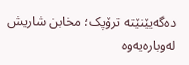دەگەیێنێتە ترۆپک؛ مخابن شاریش لەوبارەیەوە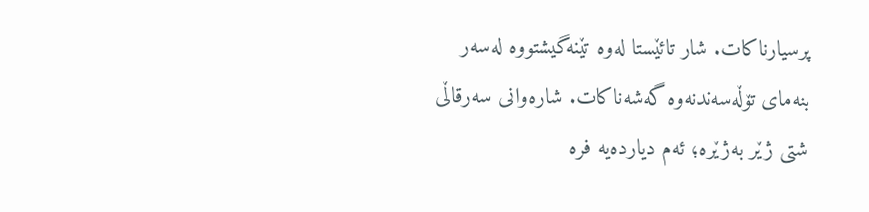پرسیارناکات. شار تائێستا لەوە تێنەگیشتووە لەسەر بنەمای تۆڵەسەندنەوە گەشەناکات. شارەوانی سەرقاڵی شتی ژێر بەژێرە؛ ئەم دیاردەیە فرە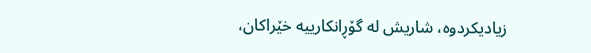زیادیکردوە، شاریش لە گۆڕانکارییە خێراکان،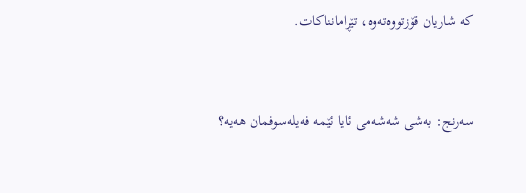کە شاریان قۆزتووەتەوە، تێڕامانناکات.



سەرنج: بەشی شەشەمی ئایا ئێمە فەیلەسوفمان هەیە؟